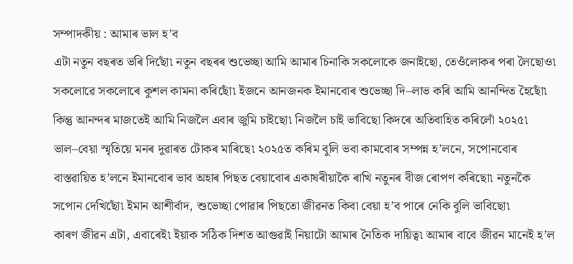সম্পাদকীয় : আমাৰ ভাল হ’ব
এটা নতুন বছৰত ভৰি দিছোঁ৷ নতুন বছৰৰ শুভেচ্ছা আমি আমাৰ চিনাকি সকলোকে জনাইছো, তেওঁলোকৰ পৰা লৈছোও৷ সকলোৱে সকলোৰে কুশল কামনা কৰিছোঁ৷ ইজনে আনজনক ইমানবোৰ শুভেচ্ছা দি–লাভ কৰি আমি আনন্দিত হৈছোঁ৷ কিন্তু আনন্দৰ মাজতেই আমি নিজলৈ এবাৰ জুমি চাইছো৷ নিজলৈ চাই ভাবিছো কিদৰে অতিবাহিত কৰিলোঁ ২০২৫৷
ভাল–বেয়া স্মৃতিয়ে মনৰ দুৱাৰত টোকৰ মাৰিছে৷ ২০২৫ত কৰিম বুলি ভবা কামবোৰ সম্পন্ন হ’লনে, সপোনবোৰ বাস্তৱায়িত হ’লনে ইমানবোৰ ভাব অহাৰ পিছত বেয়াবোৰ একাষৰীয়াকৈ ৰাখি নতুনৰ বীজ ৰোপণ কৰিছো৷ নতুনকৈ সপোন দেখিছোঁ৷ ইমান আশীর্বাদ, শুভেচ্ছা পোৱাৰ পিছতো জীৱনত কিবা বেয়া হ’ব পাৰে নেকি বুলি ভাবিছো৷
কাৰণ জীৱন এটা, এবাৰেই৷ ইয়াক সঠিক দিশত আগুৱাই নিয়াটো আমাৰ নৈতিক দায়িত্ব৷ আমাৰ বাবে জীৱন মানেই হ’ল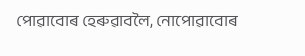পোৱাবোৰ হেৰুৱাবলৈ, নোপোৱাবোৰ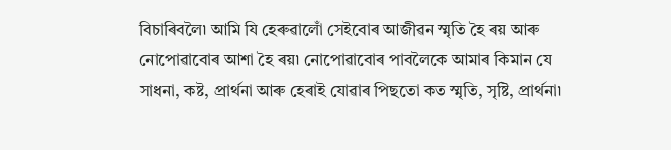বিচাৰিবলৈ৷ আমি যি হেৰুৱালোঁ সেইবোৰ আজীৱন স্মৃতি হৈ ৰয় আৰু নোপোৱাবোৰ আশা হৈ ৰয়৷ নোপোৱাবোৰ পাবলৈকে আমাৰ কিমান যে সাধনা, কষ্ট, প্রার্থনা আৰু হেৰাই যোৱাৰ পিছতো কত স্মৃতি, সৃষ্টি, প্রার্থনা৷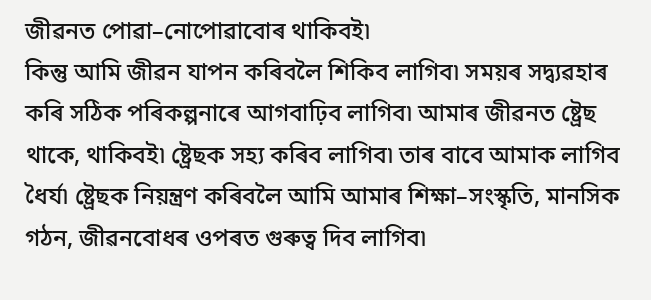জীৱনত পোৱা–নোপোৱাবোৰ থাকিবই৷
কিন্তু আমি জীৱন যাপন কৰিবলৈ শিকিব লাগিব৷ সময়ৰ সদ্ব্যৱহাৰ কৰি সঠিক পৰিকল্পনাৰে আগবাঢ়িব লাগিব৷ আমাৰ জীৱনত ষ্ট্রেছ থাকে, থাকিবই৷ ষ্ট্রেছক সহ্য কৰিব লাগিব৷ তাৰ বাবে আমাক লাগিব ধৈর্য৷ ষ্ট্রেছক নিয়ন্ত্রণ কৰিবলৈ আমি আমাৰ শিক্ষা–সংস্কৃতি, মানসিক গঠন, জীৱনবোধৰ ওপৰত গুৰুত্ব দিব লাগিব৷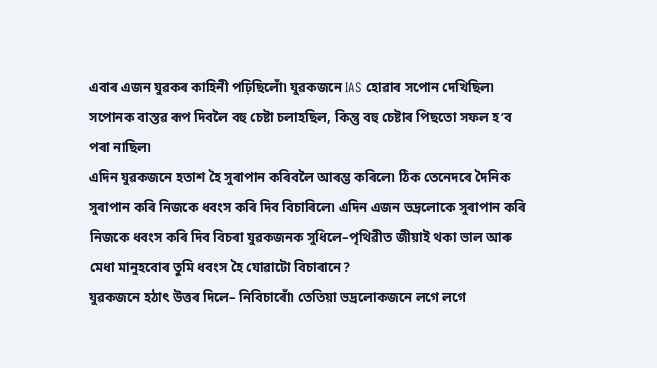এবাৰ এজন যুৱকৰ কাহিনী পঢ়িছিলোঁ৷ যুৱকজনে IAS হোৱাৰ সপোন দেখিছিল৷ সপোনক বাস্তৱ ৰূপ দিবলৈ বহু চেষ্টা চলাহছিল, কিন্তু বহু চেষ্টাৰ পিছতো সফল হ’ব পৰা নাছিল৷
এদিন যুৱকজনে হতাশ হৈ সুৰাপান কৰিবলৈ আৰম্ভ কৰিলে৷ ঠিক তেনেদৰে দৈনিক সুৰাপান কৰি নিজকে ধবংস কৰি দিব বিচাৰিলে৷ এদিন এজন ভদ্রলোকে সুৰাপান কৰি নিজকে ধবংস কৰি দিব বিচৰা যুৱকজনক সুধিলে–পৃথিৱীত জীয়াই থকা ভাল আৰু মেধা মানুহবোৰ তুমি ধবংস হৈ যোৱাটো বিচাৰানে?
যুৱকজনে হঠাৎ উত্তৰ দিলে– নিবিচাৰোঁ৷ তেতিয়া ভদ্রলোকজনে লগে লগে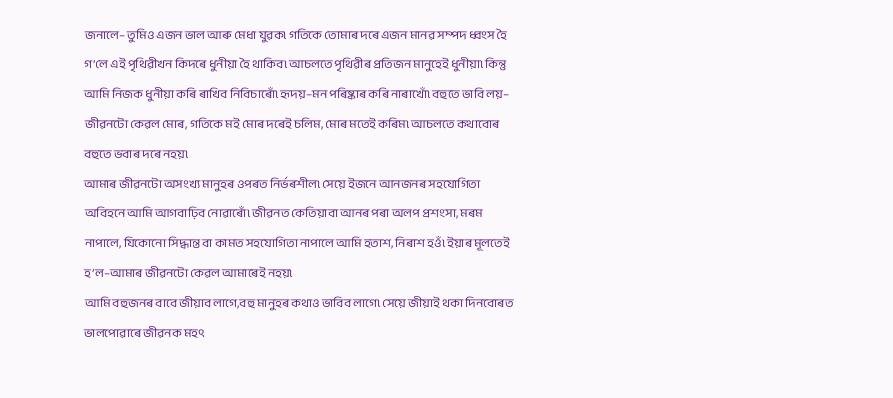জনালে– তুমিও এজন ভাল আৰু মেধা যুৱক৷ গতিকে তোমাৰ দৰে এজন মানৱ সম্পদ ধ্বংস হৈ গ’লে এই পৃথিৱীখন কিদৰে ধুনীয়া হৈ থাকিব৷ আচলতে পৃথিৱীৰ প্রতিজন মানুহেই ধুনীয়া৷ কিন্তু আমি নিজক ধুনীয়া কৰি ৰাখিব নিবিচাৰোঁ৷ হৃদয়–মন পৰিষ্কাৰ কৰি নাৰাখোঁ৷ বহুতে ভাবি লয়– জীৱনটো কেৱল মোৰ, গতিকে মই মোৰ দৰেই চলিম, মোৰ মতেই কৰিম৷ আচলতে কথাবোৰ বহুতে ভবাৰ দৰে নহয়৷
আমাৰ জীৱনটো অসংখ্য মানুহৰ ওপৰত নির্ভৰশীল৷ সেয়ে ইজনে আনজনৰ সহযোগিতা অবিহনে আমি আগবাঢ়িব নোৱাৰোঁ৷ জীৱনত কেতিয়াবা আনৰ পৰা অলপ প্রশংসা, মৰম নাপালে, যিকোনো সিদ্ধান্ত বা কামত সহযোগিতা নাপালে আমি হতাশ, নিৰাশ হওঁ৷ ইয়াৰ মূলতেই হ’ল–আমাৰ জীৱনটো কেৱল আমাৰেই নহয়৷
আমি বহুজনৰ বাবে জীয়াব লাগে,বহু মানুহৰ কথাও ভাবিব লাগে৷ সেয়ে জীয়াই থকা দিনবোৰত ভালপোৱাৰে জীৱনক মহৎ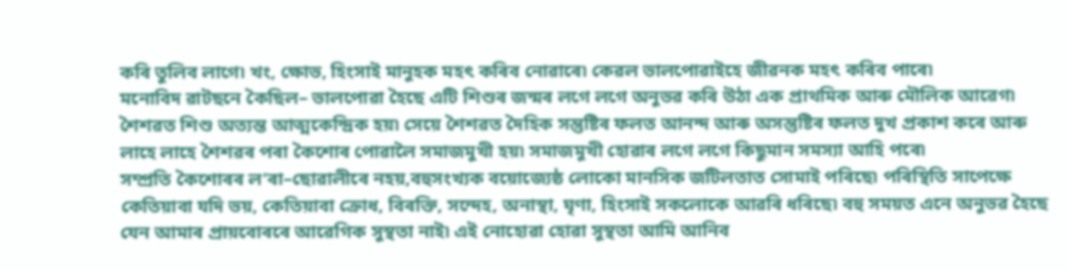কৰি তুলিব লাগে৷ খং, ক্ষোভ, হিংসাই মানুহক মহৎ কৰিব নোৱাৰে৷ কেৱল ভালপোৱাইহে জীৱনক মহৎ কৰিব পাৰে৷
মনোবিদ ৱাটছনে কৈছিল– ভালপোৱা হৈছে এটি শিশুৰ জন্মৰ লগে লগে অনুভৱ কৰি উঠা এক প্রাথমিক আৰু মৌলিক আৱেগ৷ শৈশৱত শিশু অত্যন্ত আত্মকেন্দ্রিক হয়৷ সেয়ে শৈশৱত দৈহিক সন্তুষ্টিৰ ফলত আনন্দ আৰু অসন্তুষ্টিৰ ফলত দুখ প্রকাশ কৰে আৰু লাহে লাহে শৈশৱৰ পৰা কৈশোৰ পোৱালৈ সমাজমুখী হয়৷ সমাজমুখী হোৱাৰ লগে লগে কিছুমান সমস্যা আহি পৰে৷
সম্প্রতি কৈশোৰৰ ল’ৰা–ছোৱালীৰে নহয়,বহুসংখ্যক বয়োজ্যেষ্ঠ লোকো মানসিক জটিলতাত সোমাই পৰিছে৷ পৰিস্থিতি সাপেক্ষে কেতিয়াবা যদি ভয়, কেতিয়াবা ক্রোধ, বিৰক্তি, সন্দেহ, অনাস্থা, ঘৃণা, হিংসাই সকলোকে আৱৰি ধৰিছে৷ বহু সময়ত এনে অনুভৱ হৈছে যেন আমাৰ প্রায়বোৰৰে আৱেগিক সুস্থতা নাই৷ এই নোহোৱা হোৱা সুস্থতা আমি আনিব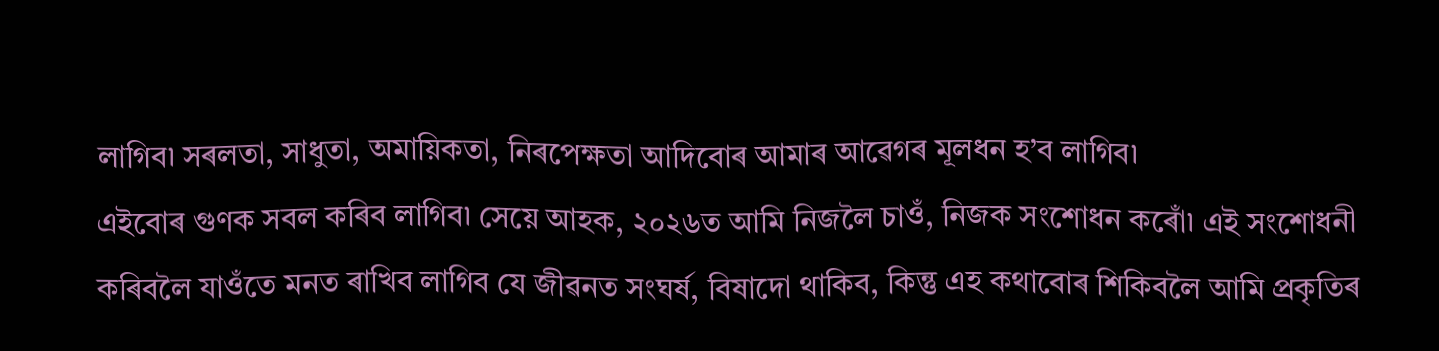লাগিব৷ সৰলতা, সাধুতা, অমায়িকতা, নিৰপেক্ষতা আদিবোৰ আমাৰ আৱেগৰ মূলধন হ’ব লাগিব৷
এইবোৰ গুণক সবল কৰিব লাগিব৷ সেয়ে আহক, ২০২৬ত আমি নিজলৈ চাওঁ, নিজক সংশোধন কৰোঁ৷ এই সংশোধনী কৰিবলৈ যাওঁতে মনত ৰাখিব লাগিব যে জীৱনত সংঘর্ষ, বিষাদো থাকিব, কিন্তু এহ কথাবোৰ শিকিবলৈ আমি প্রকৃতিৰ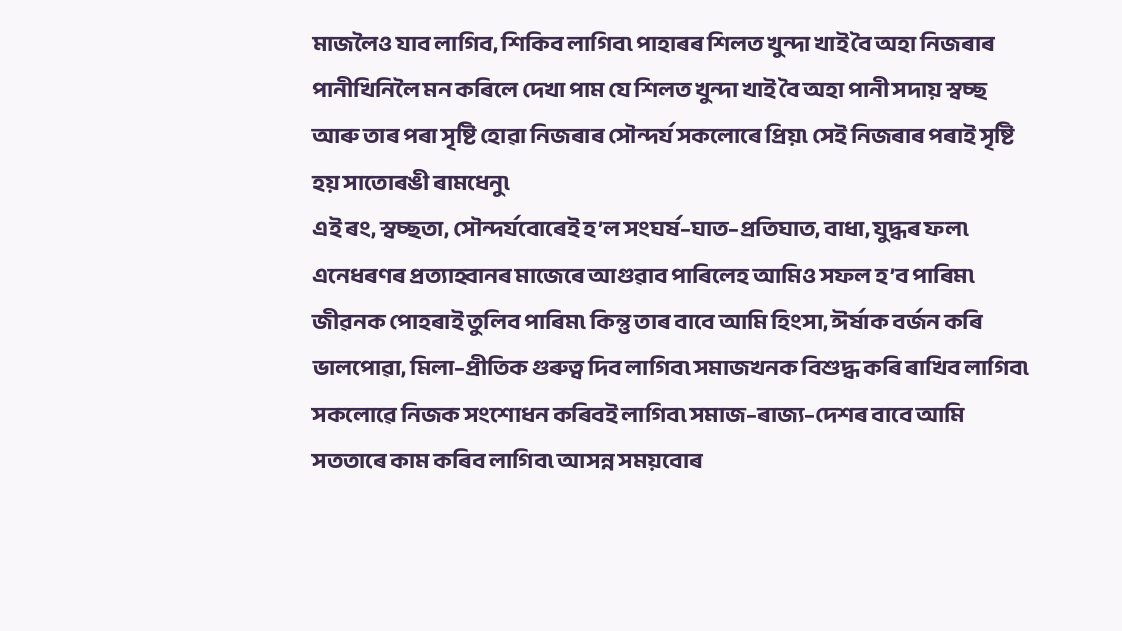মাজলৈও যাব লাগিব, শিকিব লাগিব৷ পাহাৰৰ শিলত খুন্দা খাই বৈ অহা নিজৰাৰ পানীখিনিলৈ মন কৰিলে দেখা পাম যে শিলত খুন্দা খাই বৈ অহা পানী সদায় স্বচ্ছ আৰু তাৰ পৰা সৃষ্টি হোৱা নিজৰাৰ সৌন্দর্য সকলোৰে প্রিয়৷ সেই নিজৰাৰ পৰাই সৃষ্টি হয় সাতোৰঙী ৰামধেনু৷
এই ৰং, স্বচ্ছতা, সৌন্দর্যবোৰেই হ’ল সংঘর্ষ–ঘাত–প্রতিঘাত, বাধা, যুদ্ধৰ ফল৷ এনেধৰণৰ প্রত্যাহ্বানৰ মাজেৰে আগুৱাব পাৰিলেহ আমিও সফল হ’ব পাৰিম৷ জীৱনক পোহৰাই তুলিব পাৰিম৷ কিন্তু তাৰ বাবে আমি হিংসা, ঈর্ষাক বর্জন কৰি ভালপোৱা, মিলা–প্রীতিক গুৰুত্ব দিব লাগিব৷ সমাজখনক বিশুদ্ধ কৰি ৰাখিব লাগিব৷ সকলোৱে নিজক সংশোধন কৰিবই লাগিব৷ সমাজ–ৰাজ্য–দেশৰ বাবে আমি সততাৰে কাম কৰিব লাগিব৷ আসন্ন সময়বোৰ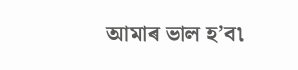আমাৰ ভাল হ’ব৷